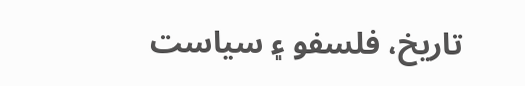تاريخ، فلسفو ۽ سياست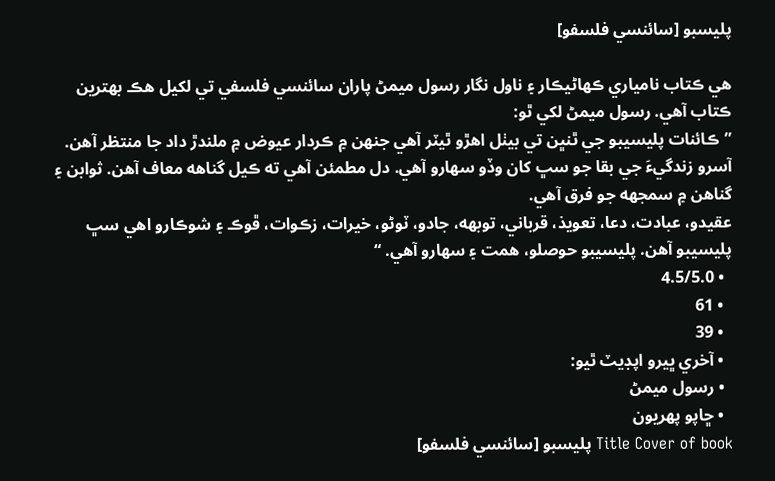پليسبو [سائنسي فلسفو]

ھي ڪتاب نامياري ڪھاڻيڪار ۽ ناول نگار رسول ميمڻ پاران سائنسي فلسفي تي لکيل ھڪ بھترين ڪتاب آھي. رسول ميمڻ لکي ٿو:
”ڪائنات پليسيبو جي ٿنڀن تي بيٺل اهڙو ٿيٽر آهي جنهن ۾ ڪردار عيوض ۾ ملندڙ داد جا منتظر آهن. آسرو زندگيءَ جي بقا جو سڀ کان وڏو سهارو آهي. دل مطمئن آهي ته ڪيل گناهه معاف آهن. ثوابن ۽ گناهن ۾ سمجهه جو فرق آهي.
عقيدو، عبادت، دعا، تعويذ، قرباني، توبهه، جادو، ٽوڻو، خيرات، زڪوات، ڦوڪ ۽ شوڪارو اهي سڀ پليسيبو آهن. پليسيبو حوصلو، همت ۽ سهارو آهي. “
  • 4.5/5.0
  • 61
  • 39
  • آخري ڀيرو اپڊيٽ ٿيو:
  • رسول ميمڻ
  • ڇاپو پھريون
Title Cover of book پليسبو [سائنسي فلسفو]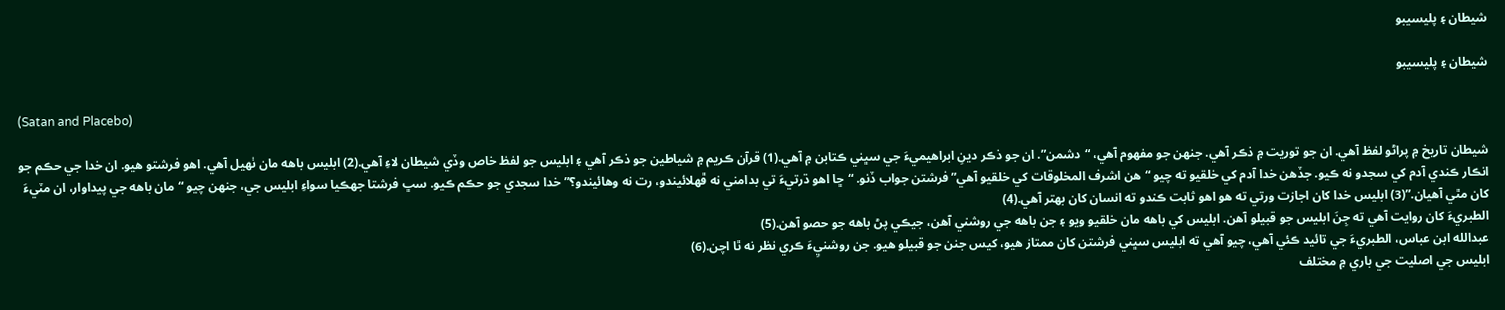شيطان ۽ پليسيبو

شيطان ۽ پليسيبو

(Satan and Placebo)

شيطان تاريخ ۾ پراڻو لفظ آهي. ان جو توريت ۾ ذڪر آهي. جنهن جو مفهوم آهي، “دشمن”. ان جو ذڪر دينِ ابراهيميءَ جي سڀني ڪتابن ۾ آهي.(1) قرآن ڪريم ۾ شياطين جو ذڪر آهي ۽ ابليس جو لفظ خاص وڏي شيطان لاءِ آهي.(2) ابليس باهه مان ٺهيل آهي. اهو فرشتو هيو. ان خدا جي حڪم جو انڪار ڪندي آدم کي سجدو نه ڪيو. جڏهن خدا آدم کي خلقيو ته چيو “هن اشرف المخلوقات کي خلقيو آهي” فرشتن جواب ڏنو. “ڇا اهو ڌرتيءَ تي بدامني نه ڦهلائيندو، رت نه وهائيندو؟” خدا سجدي جو حڪم ڪيو. سڀ فرشتا جهڪيا سواءِ ابليس جي، جنهن چيو “مان باهه جي پيداوار، ان مٽيءَ کان مٿي آهيان.”(3) ابليس خدا کان اجازت ورتي ته هو اهو ثابت ڪندو ته انسان کان بهتر آهي.(4)
الطبريءَ کان روايت آهي ته جِنَ ابليس جو قبيلو آهن. ابليس کي باهه مان خلقيو ويو ۽ جن باهه جي روشني آهن، جيڪي پڻ باهه جو حصو آهن.(5)
عبدالله ابن عباس، الطبريءَ جي تائيد ڪئي آهي، چيو آهي ته ابليس سڀني فرشتن کان ممتاز هيو، کيس جنن جو قبيلو هيو. جن روشنيِءَ ڪري نظر نه ٿا اچن.(6)
ابليس جي اصليت جي باري ۾ مختلف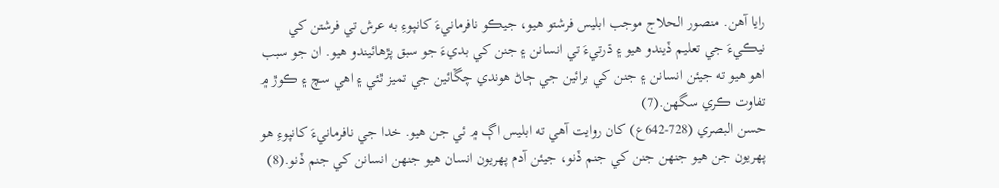رايا آهن. منصور الحلاج موجب ابليس فرشتو هيو، جيڪو نافرمانيءَ کانپوءِ به عرش تي فرشتن کي نيڪيءَ جي تعليم ڏيندو هيو ۽ ڌرتيءَ تي انسانن ۽ جنن کي بديءَ جو سبق پڙهائيندو هيو. ان جو سبب اهو هيو ته جيئن انسانن ۽ جنن کي برائين جي ڄاڻ هوندي چڱائين جي تميز ٿئي ۽ اهي سچ ۽ ڪوڙ ۾ تفاوت ڪري سگهن.(7)
حسن البصري (728-642ع) کان روايت آهي ته ابليس اڳ ۾ ئي جن هيو. خدا جي نافرمانيءَ کانپوءِ هو پهريون جن هيو جنهن جنن کي جنم ڏنو، جيئن آدم پهريون انسان هيو جنهن انسانن کي جنم ڏنو.(8)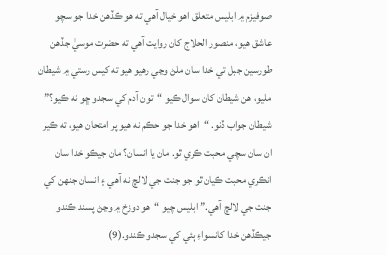صوفيزم ۾ ابليس متعلق اهو خيال آهي ته هو ڪڏهن خدا جو سچو عاشق هيو، منصور الحلاج کان روايت آهي ته حضرت موسيٰ جڏهن طورسين جبل تي خدا سان ملڻ وڃي رهيو هيو ته کيس رستي ۾ شيطان مليو، هن شيطان کان سوال ڪيو “تون آدم کي سجدو ڇو نه ڪيو؟” شيطان جواب ڏنو. “اهو خدا جو حڪم نه هيو پر امتحان هيو، ته ڪير ان سان سچي محبت ڪري ٿو. مان يا انسان؟ مان جيڪو خدا سان انڪري محبت ڪيان ٿو جو جنت جي لالچ نه آهي ۽ انسان جنهن کي جنت جي لالچ آهي.” ابليس چيو “هو دوزخ ۾ وڃڻ پسند ڪندو جيڪڏهن خدا کانسواءِ ٻئي کي سجدو ڪندو.(9)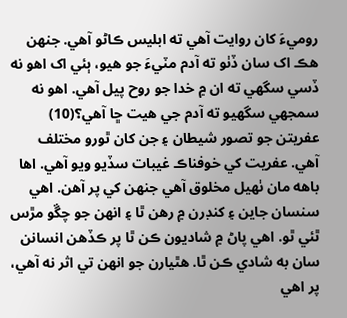روميءَ کان روايت آهي ته ابليس ڪاڻو آهي. جنهن هڪ اک سان ڏٺو ته آدم مٽيءَ جو هيو، ٻئي اک اهو نه ڏسي سگهي ته ان ۾ خدا جو روح پيل آهي. اهو نه سمجهي سگهيو ته آدم جي هيت ڇا آهي؟(10)
عفريتن جو تصور شيطان ۽ جن کان ٿورو مختلف آهي. عفريت کي خوفناڪ غيبات سڏيو ويو آهي. اها باهه مان ٺهيل مخلوق آهي جنهن کي پر آهن. اهي سنسان جاين ۽ کنڊرن ۾ رهن ٿا ۽ انهن جو چڱو مڙس ٿئي ٿو. اهي پاڻ ۾ شاديون ڪن ٿا پر ڪڏهن انسانن سان به شادي ڪن ٿا. هٿيارن جو انهن تي اثر نه آهي، پر اهي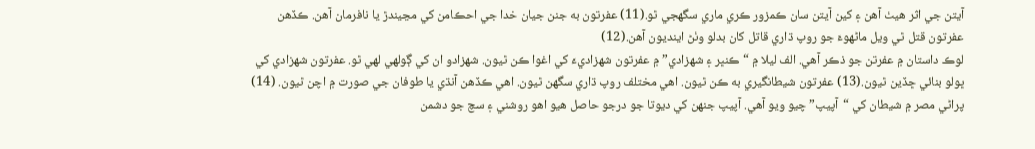آيتن جي اثر هيٺ آهن ۽ کين آيتن سان ڪمزور ڪري ماري سگهجي ٿو.(11) عفرتون به جنن جيان خدا جي احڪامن کي مڃيندڙ يا نافرمان آهن. ڪڏهن عفرتون قتل ٿي ويل ماڻهوءَ جو روپ ڌاري قاتل کان بدلو وٺڻ اينديون آهن.(12)
لوڪ داستان ۾ عفرتن جو ذڪر آهي. الف ليلا ۾ “ڪنڀر ۽ شهزادي” ۾ عفرتون شهزاديءَ کي اغوا ڪن ٿيون. شهزادو ان کي ڳولهي لهي ٿو. عفرتون شهزادي کي ڀولو بنائي ڇڏين ٿيون.(13) عفرتون شيطانگيري به ڪن ٿيون. اهي مختلف روپ ڌاري سگهن ٿيون. اهي ڪڏهن آنڌي يا طوفان جي صورت ۾ اچن ٿيون. (14)
پراڻي مصر ۾ شيطان کي “آپيپ” چيو ويو آهي. آپيپ جنهن کي ديوتا جو درجو حاصل هيو اهو روشني ۽ سچ جو دشمن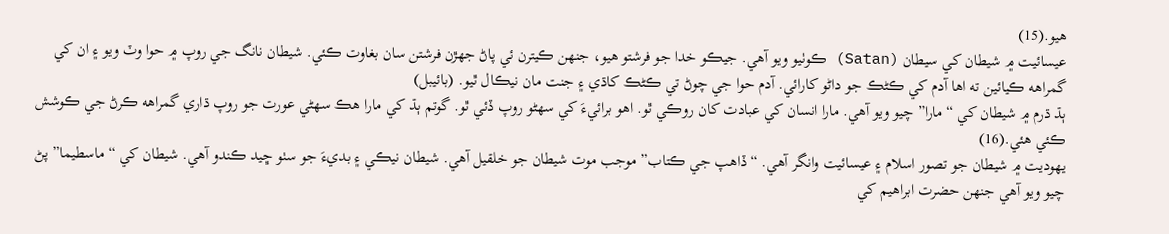هيو.(15)
عيسائيت ۾ شيطان کي سيطان (Satan) ڪوٺيو ويو آهي. جيڪو خدا جو فرشتو هيو، جنهن ڪيترن ئي پاڻ جهڙن فرشتن سان بغاوت ڪئي. شيطان نانگ جي روپ ۾ حوا وٽ ويو ۽ ان کي گمراهه ڪيائين ته اها آدم کي ڪڻڪ جو داڻو کارائي. آدم حوا جي چوڻ تي ڪڻڪ کاڌي ۽ جنت مان نيڪال ٿيو. (بائيبل)
ٻڌ ڌرم ۾ شيطان کي “مارا” چيو ويو آهي. مارا انسان کي عبادت کان روڪي ٿو. اهو برائيءَ کي سهڻو روپ ڏئي ٿو. گوتم ٻڌ کي مارا هڪ سهڻي عورت جو روپ ڌاري گمراهه ڪرڻ جي ڪوشش ڪئي هئي.(16)
يهوديت ۾ شيطان جو تصور اسلام ۽ عيسائيت وانگر آهي. “ڏاهپ جي ڪتاب” موجب موت شيطان جو خلقيل آهي. شيطان نيڪي ۽ بديءَ جو سٺو ڇيد ڪندو آهي. شيطان کي “ماسطيما” پڻ چيو ويو آهي جنهن حضرت ابراهيم کي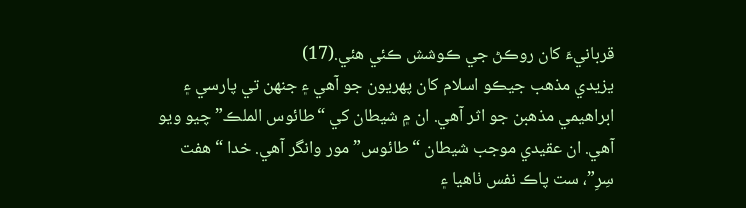قربانيءَ کان روڪڻ جي ڪوشش ڪئي هئي.(17)
يزيدي مذهب جيڪو اسلام کان پهريون جو آهي ۽ جنهن تي پارسي ۽ ابراهيمي مذهبن جو اثر آهي. ان ۾ شيطان کي “طائوس الملڪ” چيو ويو آهي. ان عقيدي موجب شيطان “طائوس” مور وانگر آهي. خدا “هفت سِرِ”، ست پاڪ نفس ٺاهيا ۽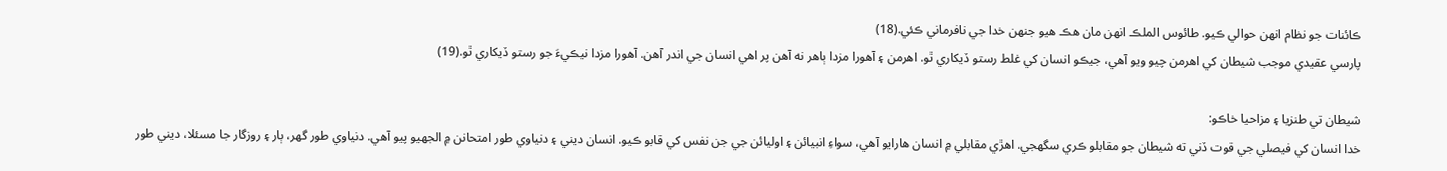ڪائنات جو نظام انهن حوالي ڪيو. طائوس الملڪ انهن مان هڪ هيو جنهن خدا جي نافرماني ڪئي.(18)
پارسي عقيدي موجب شيطان کي اهرمن چيو ويو آهي، جيڪو انسان کي غلط رستو ڏيکاري ٿو. اهرمن ۽ آهورا مزدا ٻاهر نه آهن پر اهي انسان جي اندر آهن. آهورا مزدا نيڪيءَ جو رستو ڏيکاري ٿو.(19)

شيطان تي طنزيا ۽ مزاحيا خاڪو:
خدا انسان کي فيصلي جي قوت ڏني ته شيطان جو مقابلو ڪري سگهجي. اهڙي مقابلي ۾ انسان هارايو آهي، سواءِ انبيائن ۽ اوليائن جي جن نفس کي قابو ڪيو. انسان ديني ۽ دنياوي طور امتحانن ۾ الجهيو پيو آهي. دنياوي طور گهر، ٻار ۽ روزگار جا مسئلا، ديني طور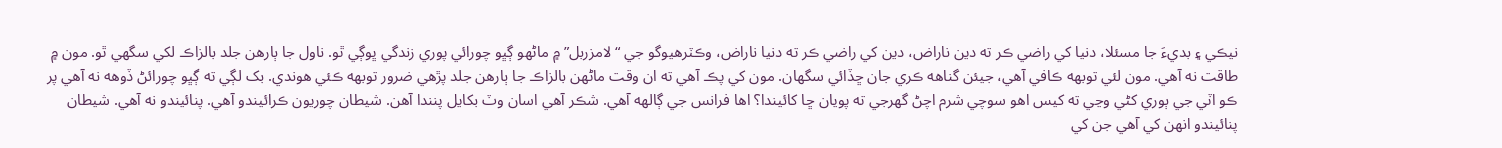نيڪي ۽ بديءَ جا مسئلا، دنيا کي راضي ڪر ته دين ناراض، دين کي راضي ڪر ته دنيا ناراض، وڪٽرهيوگو جي “لامزربل” ۾ ماڻهو ڳڀو چورائي پوري زندگي ڀوڳي ٿو. ناول جا ٻارهن جلد بالزاڪ لکي سگهي ٿو. مون ۾ طاقت نه آهي. مون لئي توبهه ڪافي آهي، جيئن گناهه ڪري جان ڇڏائي سگهان. مون کي پڪ آهي ته ان وقت ماڻهن بالزاڪ جا ٻارهن جلد پڙهي ضرور توبهه ڪئي هوندي. بک لڳي ته ڳڀو چورائڻ ڏوهه نه آهي پر ڪو اٽي جي ٻوري کڻي وڃي ته کيس اهو سوچي شرم اچڻ گهرجي ته پويان ڇا کائيندا؟ اها فرانس جي ڳالهه آهي. شڪر آهي اسان وٽ بکايل پنندا آهن. شيطان چوريون ڪرائيندو آهي. پنائيندو نه آهي. شيطان پنائيندو انهن کي آهي جن کي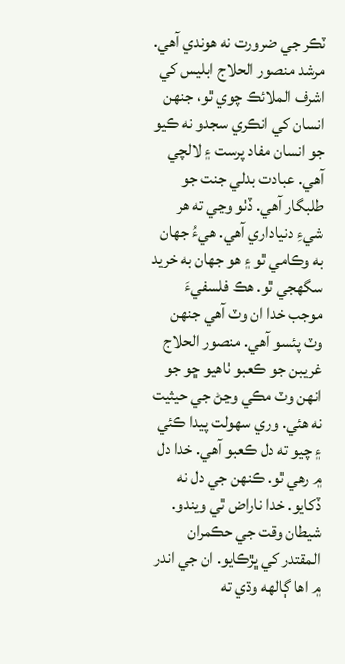ٽڪر جي ضرورت نه هوندي آهي.
مرشد منصور الحلاج ابليس کي اشرف الملائڪ چوي ٿو، جنهن انسان کي انڪري سجدو نه ڪيو جو انسان مفاد پرست ۽ لالچي آهي. عبادت بدلي جنت جو طلبگار آهي. ڏٺو وڃي ته هر شيءِ دنياداري آهي. هيءُ جهان به وڪامي ٿو ۽ هو جهان به خريد سگهجي ٿو. هڪ فلسفيءَ موجب خدا ان وٽ آهي جنهن وٽ پئسو آهي. منصور الحلاج غريبن جو ڪعبو ٺاهيو ڇو جو انهن وٽ مڪي وڃڻ جي حيثيت نه هئي. وري سهولت پيدا ڪئي ۽ چيو ته دل ڪعبو آهي. خدا دل ۾ رهي ٿو. ڪنهن جي دل نه ڏکايو. خدا ناراض ٿي ويندو. شيطان وقت جي حڪمران المقتدر کي ڀڙڪايو. ان جي اندر ۾ اها ڳالهه وڌي ته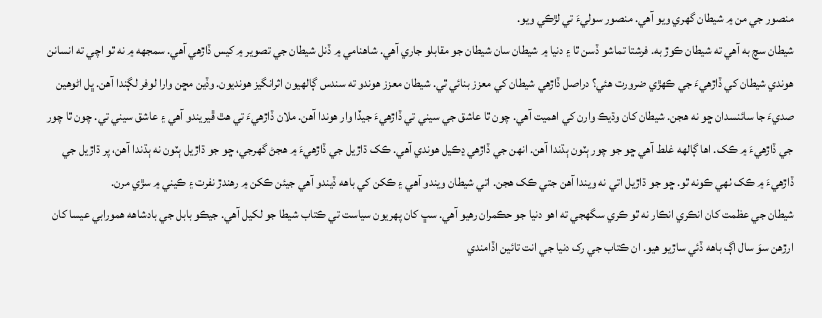منصور جي من ۾ شيطان گهري ويو آهي. منصور سوليءَ تي لڙڪي ويو.
شيطان سچ به آهي ته شيطان ڪوڙ به. فرشتا تماشو ڏسن ٿا ۽ دنيا ۾ شيطان سان شيطان جو مقابلو جاري آهي. شاهنامي ۾ ڏنل شيطان جي تصوير ۾ کيس ڏاڙهي آهي. سمجهه ۾ نه ٿو اچي ته انسانن هوندي شيطان کي ڏاڙهيءَ جي ڪهڙي ضرورت هئي؟ دراصل ڏاڙهي شيطان کي معزز بنائي ٿي. شيطان معزز هوندو ته سندس ڳالهيون اثرانگيز هونديون. وڏين مڇن وارا لوفر لڳندا آهن. ڀل اڻوهين صديءَ جا سائنسدان ڇو نه هجن. شيطان کان وڌيڪ وارن کي اهميت آهي. چون ٿا عاشق جي سيني تي ڏاڙهيءَ جيڏا وار هوندا آهن. ملان ڏاڙهيءَ تي هٿ ڦيريندو آهي ۽ عاشق سيني تي. چون ٿا چور جي ڏاڙهيءَ ۾ ڪک. اها ڳالهه غلط آهي ڇو جو چور ٻٽون ٻڌندا آهن. انهن جي ڏاڙهي ڍڪيل هوندي آهي. ڪک ڌاڙيل جي ڏاڙهيءَ ۾ هجڻ گهرجي، ڇو جو ڌاڙيل ٻٽون نه ٻڌندا آهن، پر ڌاڙيل جي ڏاڙهيءَ ۾ ڪک ٺهي ڪونه ٿو. ڇو جو ڌاڙيل اتي نه ويندا آهن جتي ڪک هجن. اتي شيطان ويندو آهي ۽ ڪکن کي باهه ڏيندو آهي جيئن ڪکن ۾ رهندڙ نفرت ۽ ڪيني ۾ سڙي مرن.
شيطان جي عظمت کان انڪري انڪار نه ٿو ڪري سگهجي ته اهو دنيا جو حڪمران رهيو آهي. سڀ کان پهريون سياست تي ڪتاب شيطا جو لکيل آهي. جيڪو بابل جي بادشاهه همورابي عيسا کان ارڙهن سوَ سال اڳ باهه ڏئي ساڙيو هيو. ان ڪتاب جي رک دنيا جي انت تائين اڏامندي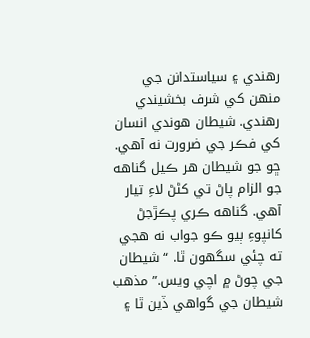رهندي ۽ سياستدانن جي منهن کي شرف بخشيندي رهندي. شيطان هوندي انسان کي فڪر جي ضرورت نه آهي. ڇو جو شيطان هر ڪيل گناهه جو الزام پاڻ تي کڻڻ لاءِ تيار آهي. گناهه ڪري پڪڙجڻ کانپوءِ ٻيو ڪو جواب نه هجي ته چئي سگهون ٿا. “شيطان جي چوڻ ۾ اچي ويس.” مذهب شيطان جي گواهي ڏين ٿا ۽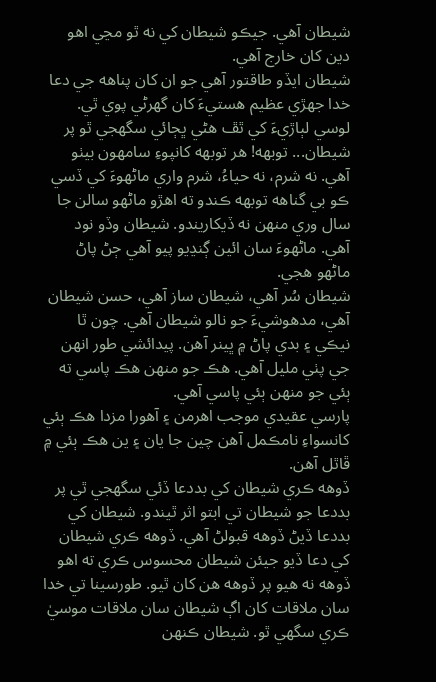شيطان آهي. جيڪو شيطان کي نه ٿو مڃي اهو دين کان خارج آهي.
شيطان ايڏو طاقتور آهي جو ان کان پناهه جي دعا خدا جهڙي عظيم هستيءَ کان گهرڻي پوي ٿي. لوسي لٻاڙيءَ کي ٿڦ هڻي ڀڄائي سگهجي ٿو پر شيطان... توبهه! هر توبهه کانپوءِ سامهون بيٺو آهي. نه شرم، نه حياءُ، شرم واري ماڻهوءَ کي ڏسي ڪو بي گناهه توبهه ڪندو ته اهڙو ماڻهو سالن جا سال وري منهن نه ڏيکاريندو. شيطان وڏو نود آهي. ماڻهوءَ سان ائين ڳنڍيو پيو آهي ڄڻ پاڻ ماڻهو هجي.
شيطان سُر آهي، شيطان ساز آهي، حسن شيطان آهي، مدهوشيءَ جو نالو شيطان آهي. چون ٿا نيڪي ۽ بدي پاڻ ۾ ڀينر آهن. پيدائشي طور انهن جي پٺي مليل آهي. هڪ جو منهن هڪ پاسي ته ٻئي جو منهن ٻئي پاسي آهي.
پارسي عقيدي موجب اهرمن ۽ آهورا مزدا هڪ ٻئي کانسواءِ نامڪمل آهن چين جا يان ۽ ين هڪ ٻئي ۾ ڦاٿل آهن.
ڏوهه ڪري شيطان کي بددعا ڏئي سگهجي ٿي پر بددعا جو شيطان تي ابتو اثر ٿيندو. شيطان کي بددعا ڏيڻ ڏوهه قبولڻ آهي. ڏوهه ڪري شيطان کي دعا ڏيو جيئن شيطان محسوس ڪري ته اهو ڏوهه نه هيو پر ڏوهه هن کان ٿيو. طورسينا تي خدا سان ملاقات کان اڳ شيطان سان ملاقات موسيٰ ڪري سگهي ٿو. شيطان ڪنهن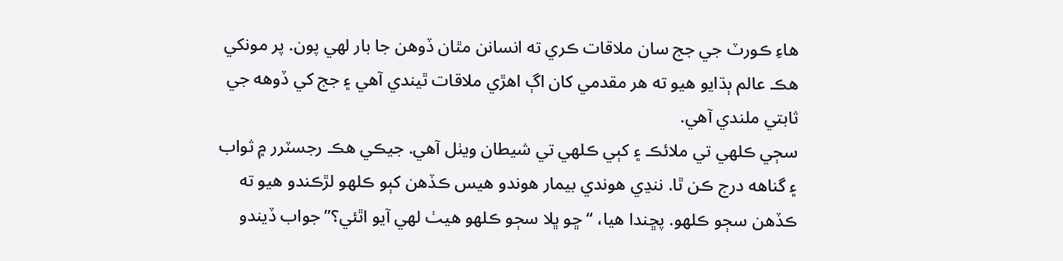هاءِ ڪورٽ جي جج سان ملاقات ڪري ته انسانن مٿان ڏوهن جا بار لهي پون. پر مونکي هڪ عالم ٻڌايو هيو ته هر مقدمي کان اڳ اهڙي ملاقات ٿيندي آهي ۽ جج کي ڏوهه جي ثابتي ملندي آهي.
سڄي ڪلهي تي ملائڪ ۽ کٻي ڪلهي تي شيطان ويٺل آهي. جيڪي هڪ رجسٽرر ۾ ثواب ۽ گناهه درج ڪن ٿا. ننڍي هوندي بيمار هوندو هيس ڪڏهن کٻو ڪلهو لڙڪندو هيو ته ڪڏهن سڄو ڪلهو. پڇندا هيا، “ڇو ڀلا سڄو ڪلهو هيٺ لهي آيو اٿئي؟” جواب ڏيندو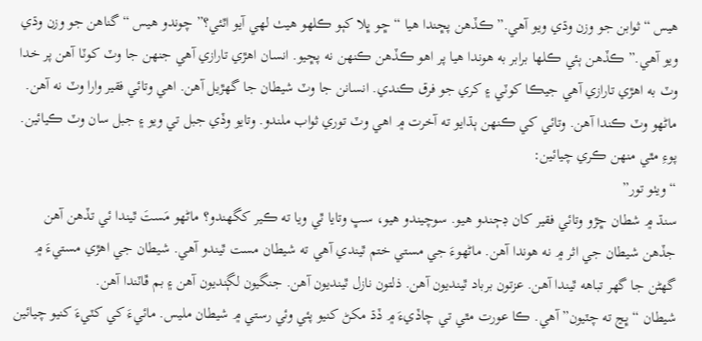هيس “ثوابن جو وزن وڌي ويو آهي.” ڪڏهن پڇندا هيا “ڇو ڀلا کٻو ڪلهو هيٺ لهي آيو اٿئي؟” چوندو هيس “گناهن جو وزن وڌي ويو آهي.” ڪڏهن ٻئي ڪلها برابر به هوندا هيا پر اهو ڪڏهن ڪنهن نه پڇيو. انسان اهڙي تارازي آهي جنهن جا وٽ کوٽا آهن پر خدا وٽ به اهڙي تارازي آهي جيڪا کوٽي ۽ کري جو فرق ڪندي. انسانن جا وٽ شيطان جا گهڙيل آهن. اهي وتائي فقير وارا وٽ نه آهن. ماڻهو وٽ ڪندا آهن. وتائي کي ڪنهن ٻڌايو ته آخرت ۾ اهي وٽ توري ثواب ملندو. وتايو وڏي جبل تي ويو ۽ جبل سان وٽ ڪيائين. پوءِ مٿي منهن ڪري چيائين:
“ويٺو تور”
سنڌ ۾ شطان ڇڙو وتائي فقير کان ڊڄندو هيو. سوچيندو هيو، سڀ وتايا ٿي ويا ته ڪير کگهندو؟ ماڻهو مَستَ ٿيندا ئي تڏهن آهن جڏهن شيطان جي اثر ۾ نه هوندا آهن. ماڻهوءَ جي مستي ختم ٿيندي آهي ته شيطان مست ٿيندو آهي. شيطان جي اهڙي مستيءَ ۾ گهڻن جا گهر تباهه ٿيندا آهن. عزتون برباد ٿينديون آهن. ذلتون نازل ٿينديون آهن. جنگيون لڳنديون آهن ۽ بم ڦاٽندا آهن.
شيطان “ڀڃ ته چٽيون” آهي. ڪا عورت مٿي تي چاڏيءَ ۾ ڏڌ مکڻ کنيو پئي وئي رستي ۾ شيطان مليس. مائيءَ کي کٽيءَ کنيو چيائين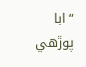“ابا پوڙهي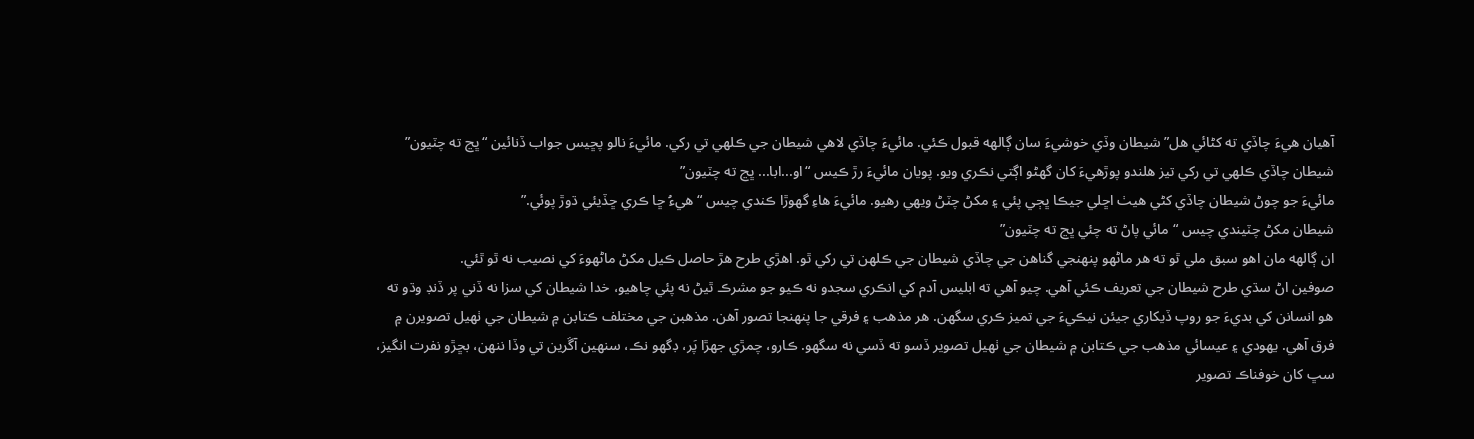آهيان هيءَ چاڏي ته کڻائي هل” شيطان وڏي خوشيءَ سان ڳالهه قبول ڪئي. مائيءَ چاڏي لاهي شيطان جي ڪلهي تي رکي. مائيءَ نالو پڇيس جواب ڏنائين “ڀڃ ته چٽيون”
شيطان چاڏي ڪلهي تي رکي تيز هلندو پوڙهيءَ کان گهڻو اڳتي نڪري ويو. پويان مائيءَ رڙ ڪيس “او...ابا... ڀڃ ته چٽيون”
مائيءَ جو چوڻ شيطان چاڏي کڻي هيٺ اڇلي جيڪا ڀڄي پئي ۽ مکڻ چٽڻ ويهي رهيو. مائيءَ هاءِ گهوڙا ڪندي چيس “هيءُ ڇا ڪري ڇڏيئي ڌوڙ پوئي.”
شيطان مکڻ چٽيندي چيس “مائي پاڻ ته چئي ڀڃ ته چٽيون”
ان ڳالهه مان اهو سبق ملي ٿو ته هر ماڻهو پنهنجي گناهن جي چاڏي شيطان جي ڪلهن تي رکي ٿو. اهڙي طرح هڙ حاصل ڪيل مکڻ ماڻهوءَ کي نصيب نه ٿو ٿئي.
صوفين اڻ سڌي طرح شيطان جي تعريف ڪئي آهي. چيو آهي ته ابليس آدم کي انڪري سجدو نه ڪيو جو مشرڪ ٿيڻ نه پئي چاهيو، خدا شيطان کي سزا نه ڏني پر ڏنڊ وڌو ته هو انسانن کي بديءَ جو روپ ڏيکاري جيئن نيڪيءَ جي تميز ڪري سگهن. هر مذهب ۽ فرقي جا پنهنجا تصور آهن. مذهبن جي مختلف ڪتابن ۾ شيطان جي ٺهيل تصويرن ۾ فرق آهي. يهودي ۽ عيسائي مذهب جي ڪتابن ۾ شيطان جي ٺهيل تصوير ڏسو ته ڏسي نه سگهو. ڪارو، چمڙي جهڙا پَر، ڊگهو نڪ، سنهين آڱرين تي وڏا ننهن، بڇڙو نفرت انگيز، سڀ کان خوفناڪ تصوير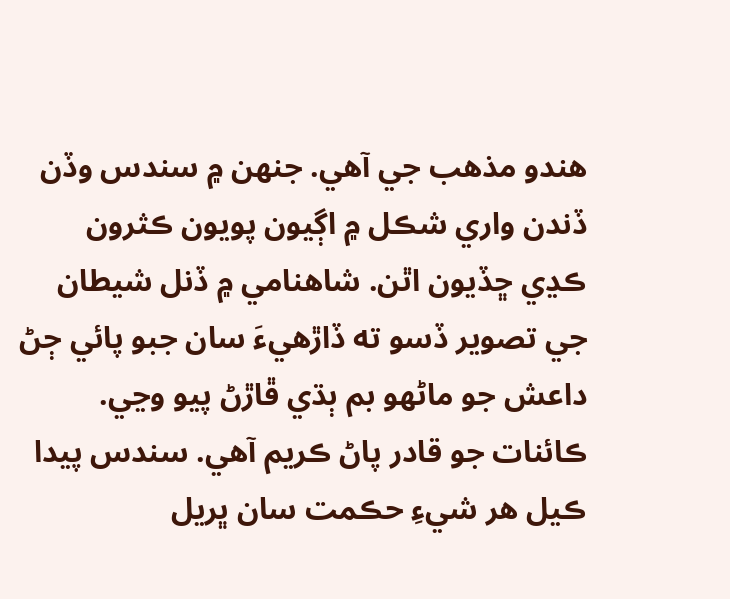هندو مذهب جي آهي. جنهن ۾ سندس وڏن ڏندن واري شڪل ۾ اڳيون پويون ڪثرون ڪڍي ڇڏيون اٿن. شاهنامي ۾ ڏنل شيطان جي تصوير ڏسو ته ڏاڙهيءَ سان جبو پائي ڄڻ داعش جو ماڻهو بم ٻڌي ڦاڙڻ پيو وڃي.
ڪائنات جو قادر پاڻ ڪريم آهي. سندس پيدا ڪيل هر شيءِ حڪمت سان ڀريل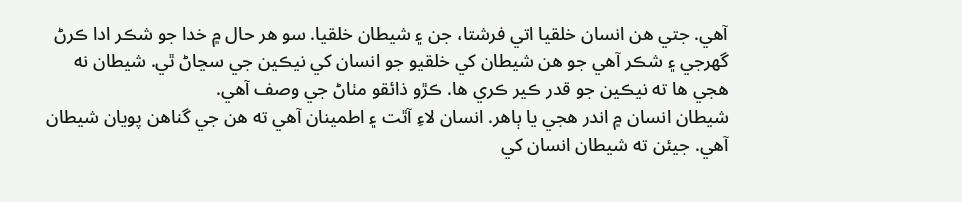آهي. جتي هن انسان خلقيا اتي فرشتا، جن ۽ شيطان خلقيا. سو هر حال ۾ خدا جو شڪر ادا ڪرڻ گهرجي ۽ شڪر آهي جو هن شيطان کي خلقيو جو انسان کي نيڪين جي سڃاڻ ٿي. شيطان نه هجي ها ته نيڪين جو قدر ڪير ڪري ها. ڪڙو ذائقو مٺاڻ جي وصف آهي.
شيطان انسان ۾ اندر هجي يا ٻاهر. انسان لاءِ آٿت ۽ اطمينان آهي ته هن جي گناهن پويان شيطان آهي. جيئن ته شيطان انسان کي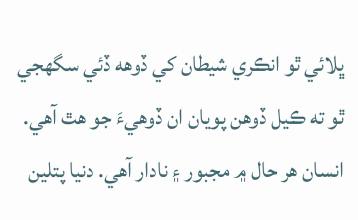ڀلائي ٿو انڪري شيطان کي ڏوهه ڏئي سگهجي ٿو ته ڪيل ڏوهن پويان ان ڏوهيءَ جو هٿ آهي. انسان هر حال ۾ مجبور ۽ نادار آهي. دنيا پتلين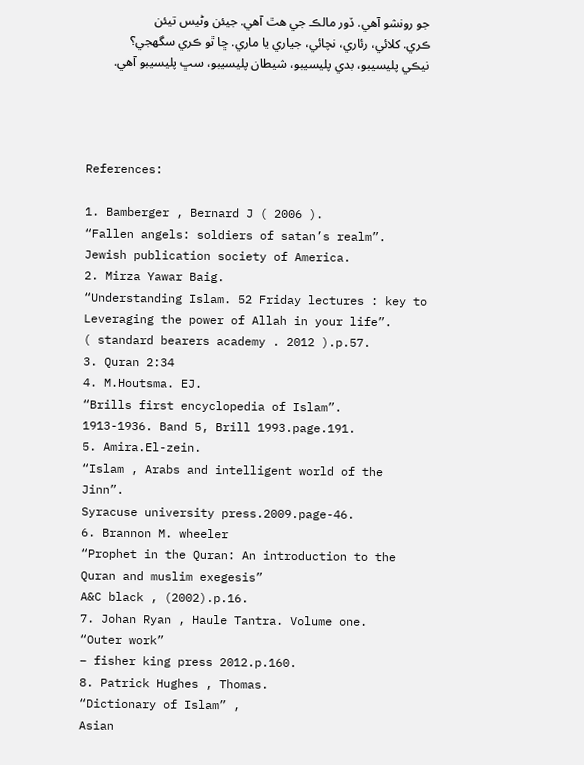جو رونشو آهي. ڏور مالڪ جي هٿ آهي. جيئن وڻيس تيئن ڪري. کلائي، رئاري، نچائي، جياري يا ماري. ڇا ٿو ڪري سگهجي؟
نيڪي پليسيبو، بدي پليسيبو، شيطان پليسيبو، سڀ پليسيبو آهي.




References:

1. Bamberger , Bernard J ( 2006 ).
“Fallen angels: soldiers of satan’s realm”.
Jewish publication society of America.
2. Mirza Yawar Baig.
“Understanding Islam. 52 Friday lectures : key to Leveraging the power of Allah in your life”.
( standard bearers academy . 2012 ).p.57.
3. Quran 2:34
4. M.Houtsma. EJ.
“Brills first encyclopedia of Islam”.
1913-1936. Band 5, Brill 1993.page.191.
5. Amira.El-zein.
“Islam , Arabs and intelligent world of the Jinn”.
Syracuse university press.2009.page-46.
6. Brannon M. wheeler
“Prophet in the Quran: An introduction to the Quran and muslim exegesis”
A&C black , (2002).p.16.
7. Johan Ryan , Haule Tantra. Volume one.
“Outer work”
– fisher king press 2012.p.160.
8. Patrick Hughes , Thomas.
“Dictionary of Islam” ,
Asian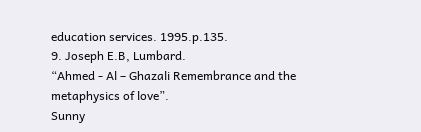education services. 1995.p.135.
9. Joseph E.B, Lumbard.
“Ahmed - Al – Ghazali Remembrance and the metaphysics of love”.
Sunny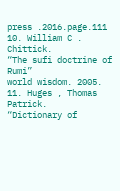press .2016.page.111
10. William C . Chittick.
“The sufi doctrine of Rumi”
world wisdom. 2005.
11. Huges , Thomas Patrick.
“Dictionary of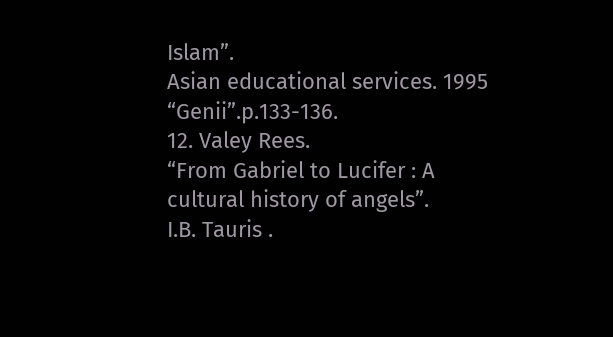Islam”.
Asian educational services. 1995 “Genii”.p.133-136.
12. Valey Rees.
“From Gabriel to Lucifer : A cultural history of angels”.
I.B. Tauris .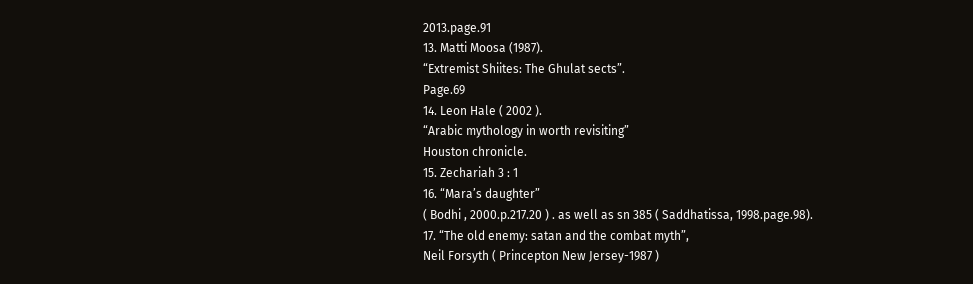2013.page.91
13. Matti Moosa (1987).
“Extremist Shiites: The Ghulat sects”.
Page.69
14. Leon Hale ( 2002 ).
“Arabic mythology in worth revisiting”
Houston chronicle.
15. Zechariah 3 : 1
16. “Mara’s daughter”
( Bodhi , 2000.p.217.20 ) . as well as sn 385 ( Saddhatissa, 1998.page.98).
17. “The old enemy: satan and the combat myth”,
Neil Forsyth ( Princepton New Jersey-1987 )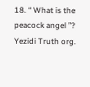18. “ What is the peacock angel ”?
Yezidi Truth org.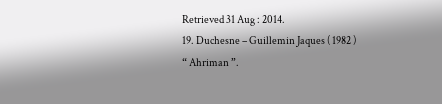Retrieved 31 Aug : 2014.
19. Duchesne – Guillemin Jaques ( 1982 )
“ Ahriman ”.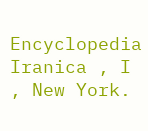Encyclopedia Iranica , I , New York.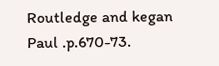Routledge and kegan Paul .p.670-73.